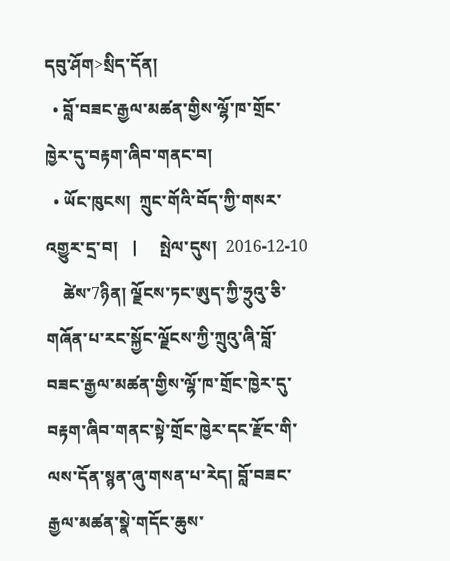དབུ་ཤོག>སྲིད་དོན།
  • བློ་བཟང་རྒྱལ་མཚན་གྱིས་ལྷོ་ཁ་གྲོང་ཁྱེར་དུ་བརྟག་ཞིབ་གནང་བ།
  • ཡོང་ཁུངས།  ཀྲུང་གོའི་བོད་ཀྱི་གསར་འགྱུར་དྲ་བ།   |     སྤེལ་དུས།  2016-12-10
    ཚེས་7ཉིན། ལྗོངས་ཏང་ཨུད་ཀྱི་ཧྲུའུ་ཅི་གཞོན་པ་རང་སྐྱོང་ལྗོངས་ཀྱི་ཀྲུའུ་ཞི་བློ་བཟང་རྒྱལ་མཚན་གྱིས་ལྷོ་ཁ་གྲོང་ཁྱེར་དུ་བརྟག་ཞིབ་གནང་སྟེ་གྲོང་ཁྱེར་དང་རྫོང་གི་ལས་དོན་སྙན་ཞུ་གསན་པ་རེད། བློ་བཟང་རྒྱལ་མཚན་སྣེ་གདོང་ཆུས་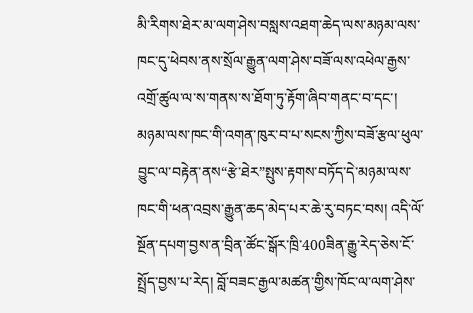མི་རིགས་ཐེར་མ་ལག་ཤེས་བསླས་འཐག་ཆེད་ལས་མཉམ་ལས་ཁང་དུ་ཕེབས་ནས་སྲོལ་རྒྱུན་ལག་ཤེས་བཟོ་ལས་འཕེལ་རྒྱས་འགྲོ་ཚུལ་ལ་ས་གནས་ས་ཐོག་ཏུ་རྟོག་ཞིབ་གནང་བ་དང་། མཉམ་ལས་ཁང་གི་འགན་ཁུར་བ་པ་སངས་ཀྱིས་བཟོ་རྩལ་ཕུལ་བྱུང་ལ་བརྟེན་ནས“རྩེ་ཐེར”སྤུས་རྟགས་བཏོད་དེ་མཉམ་ལས་ཁང་གི་ཕན་འབྲས་རྒྱུན་ཆད་མེད་པར་ཆེ་རུ་བཏང་བས། འདི་ལོ་སྔོན་དཔག་བྱས་ན་བྲིན་ཚོང་སྒོར་ཁྲི་400ཟིན་རྒྱུ་རེད་ཅེས་ངོ་སྤྲོད་བྱས་པ་རེད། བློ་བཟང་རྒྱལ་མཚན་གྱིས་ཁོང་ལ་ལག་ཤེས་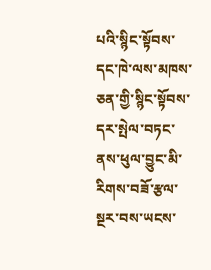པའི་སྙིང་སྟོབས་དང་ཁེ་ལས་མཁས་ཅན་གྱི་སྙིང་སྟོབས་དར་སྤེལ་བཏང་ནས་ཕུལ་བྱུང་མི་རིགས་བཟོ་རྩལ་སྔར་བས་ཡངས་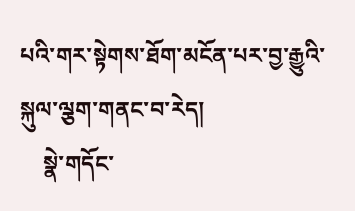པའི་གར་སྟེགས་ཐོག་མངོན་པར་བྱ་རྒྱུའི་སྐུལ་ལྕག་གནང་བ་རེད།
    སྣེ་གདོང་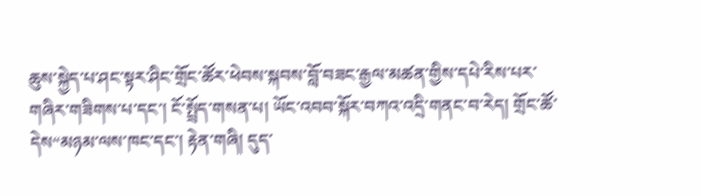ཆུས་སྐྱེད་པ་ཤང་སྟར་ཤིང་གྲོང་ཚོར་ཕེབས་སྐབས་བློ་བཟང་རྒྱལ་མཚན་གྱིས་དཔེ་རིས་པར་གཞིར་གཟིགས་པ་དང་། ངོ་སྤྲོད་གསན་པ། ཡོང་འབབ་སྐོར་བཀའ་འདྲི་གནང་བ་རེད། གྲོང་ཚོ་དེས“མཉམ་ལས་ཁང་དང་། རྟེན་གཞི། དུད་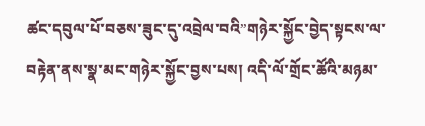ཚང་དབུལ་པོ་བཅས་ཟུང་དུ་འབྲེལ་བའི”གཉེར་སྐྱོང་བྱེད་སྟངས་ལ་བརྟེན་ནས་སྣ་མང་གཉེར་སྐྱོང་བྱས་པས། འདི་ལོ་གྲོང་ཚོའི་མཉམ་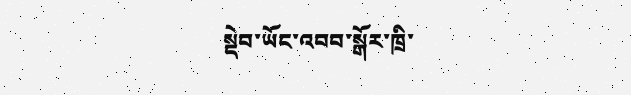སྡེབ་ཡོང་འབབ་སྒོར་ཁྲི་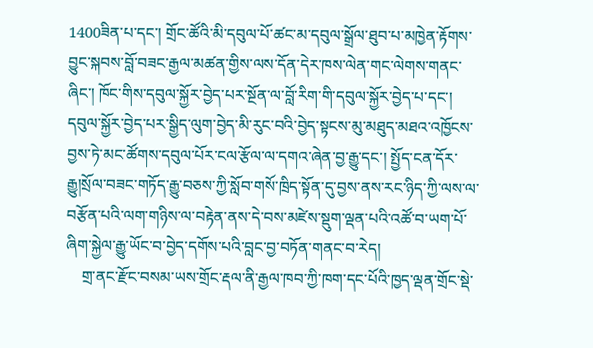1400ཟིན་པ་དང་། གྲོང་ཚོའི་མི་དབུལ་པོ་ཚང་མ་དབུལ་སྒྲོལ་ཐུབ་པ་མཁྱེན་རྟོགས་བྱུང་སྐབས་བློ་བཟང་རྒྱལ་མཚན་གྱིས་ལས་དོན་དེར་ཁས་ལེན་གང་ལེགས་གནང་ཞིང་། ཁོང་གིས་དབུལ་སྐྱོར་བྱེད་པར་སྔོན་ལ་བློ་རིག་གི་དབུལ་སྐྱོར་བྱེད་པ་དང་། དབུལ་སྐྱོར་བྱེད་པར་སྒྱིད་ལུག་བྱེད་མི་རུང་བའི་བྱེད་སྟངས་མུ་མཐུད་མཐའ་འཁྱོངས་བྱས་ཏེ་མང་ཚོགས་དབུལ་པོར་ངལ་རྩོལ་ལ་དགའ་ཞེན་བྱ་རྒྱུ་དང་། སྤྱོད་ངན་དོར་རྒྱུ།སྲོལ་བཟང་གཏོད་རྒྱུ་བཅས་ཀྱི་སློབ་གསོ་ཁྲིད་སྟོན་དུ་བྱས་ནས་རང་ཉིད་ཀྱི་ལས་ལ་བརྩོན་པའི་ལག་གཉིས་ལ་བརྟེན་ནས་དེ་བས་མཛེས་སྡུག་ལྡན་པའི་འཚོ་བ་ཡག་པོ་ཞིག་སྐྱེལ་རྒྱུ་ཡོང་བ་བྱེད་དགོས་པའི་བླང་བྱ་བཏོན་གནང་བ་རེད།
    གྲ་ནང་རྫོང་བསམ་ཡས་གྲོང་རྡལ་ནི་རྒྱལ་ཁབ་ཀྱི་ཁག་དང་པོའི་ཁྱད་ལྡན་གྲོང་སྡེ་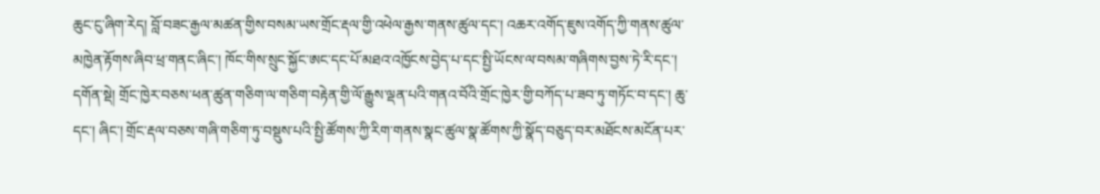ཆུང་ངུ་ཞིག་རེད། བློ་བཟང་རྒྱལ་མཚན་གྱིས་བསམ་ཡས་གྲོང་རྡལ་གྱི་འཕེལ་རྒྱས་གནས་ཚུལ་དང་། འཆར་འགོད་ཇུས་འགོད་ཀྱི་གནས་ཚུལ་མཁྱེན་རྟོགས་ཞིབ་ཕྲ་གནང་ཞིང་། ཁོང་གིས་སྲུང་སྐྱོང་ཨང་དང་པོ་མཐའ་འཁྱོངས་བྱེད་པ་དང་སྤྱི་ཡོངས་ལ་བསམ་གཞིགས་བྱས་ཏེ་རི་དང་། དགོན་སྡེ། གྲོང་ཁྱེར་བཅས་ཕན་ཚུན་གཅིག་ལ་གཅིག་བརྟེན་གྱི་ལོ་རྒྱུས་ལྡན་པའི་གནའ་བོའི་གྲོང་ཁྱེར་གྱི་བཀོད་པ་ཟབ་ཏུ་གཏོང་བ་དང་། ཆུ་དང་། ཞིང་། གྲོང་རྡལ་བཅས་གཞི་གཅིག་ཏུ་བསྡུས་པའི་སྤྱི་ཚོགས་ཀྱི་རིག་གནས་སྣང་ཚུལ་སྣ་ཚོགས་ཀྱི་སྣོད་བཅུད་བར་མཐོངས་མངོན་པར་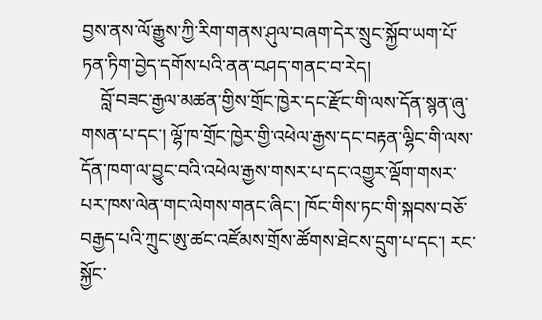བྱས་ནས་ལོ་རྒྱུས་ཀྱི་རིག་གནས་ཤུལ་བཞག་དེར་སྲུང་སྐྱོབ་ཡག་པོ་ཏན་ཏིག་བྱེད་དགོས་པའི་ནན་བཤད་གནང་བ་རེད།
    བློ་བཟང་རྒྱལ་མཚན་གྱིས་གྲོང་ཁྱེར་དང་རྫོང་གི་ལས་དོན་སྙན་ཞུ་གསན་པ་དང་། ལྷོ་ཁ་གྲོང་ཁྱེར་གྱི་འཕེལ་རྒྱས་དང་བརྟན་ལྷིང་གི་ལས་དོན་ཁག་ལ་བྱུང་བའི་འཕེལ་རྒྱས་གསར་པ་དང་འགྱུར་ལྡོག་གསར་པར་ཁས་ལེན་གང་ལེགས་གནང་ཞིང་། ཁོང་གིས་ཏང་གི་སྐབས་བཅོ་བརྒྱད་པའི་ཀྲུང་ཨུ་ཚང་འཛོམས་གྲོས་ཚོགས་ཐེངས་དྲུག་པ་དང་། རང་སྐྱོང་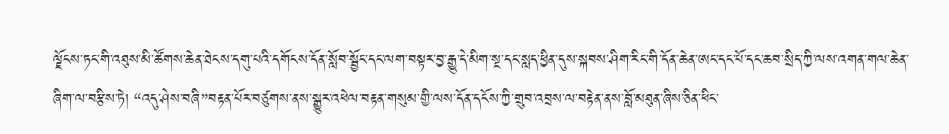ལྗོངས་ཏང་གི་འཐུས་མི་ཚོགས་ཆེན་ཐེངས་དགུ་པའི་དགོངས་དོན་སློབ་སྦྱོང་དང་ལག་བསྟར་བྱ་རྒྱུ་དེ་མིག་སྔ་དང་སླད་ཕྱིན་དུས་སྐབས་ཤིག་རིང་གི་དོན་ཆེན་ཨང་དང་པོ་དང་ཆབ་སྲིད་ཀྱི་ལས་འགན་གལ་ཆེན་ཞིག་ལ་བརྩིས་ཏེ། “འདུ་ཤེས་བཞི”བརྟན་པོར་བཙུགས་ནས་སྒྱུར་འཕེལ་བརྟན་གསུམ་གྱི་ལས་དོན་དངོས་ཀྱི་གྲུབ་འབྲས་ལ་བརྟེན་ནས་བློ་མཐུན་ཞིས་ཅིན་ཕིང་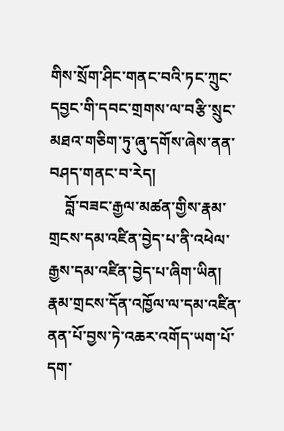གིས་སྲོག་ཤིང་གནང་བའི་ཏང་ཀྲུང་དབྱང་གི་དབང་གྲགས་ལ་བརྩི་སྲུང་མཐའ་གཅིག་ཏུ་ཞུ་དགོས་ཞེས་ནན་བཤད་གནང་བ་རེད།
    བློ་བཟང་རྒྱལ་མཚན་གྱིས་རྣམ་གྲངས་དམ་འཛིན་བྱེད་པ་ནི་འཕེལ་རྒྱས་དམ་འཛིན་བྱེད་པ་ཞིག་ཡིན། རྣམ་གྲངས་དོན་འཁྱོལ་ལ་དམ་འཛིན་ནན་པོ་བྱས་ཏེ་འཆར་འགོད་ཡག་པོ་དག་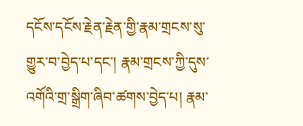དངོས་དངོས་རྗེན་རྗེན་གྱི་རྣམ་གྲངས་སུ་གྱུར་བ་བྱེད་པ་དང་། རྣམ་གྲངས་ཀྱི་དུས་འགོའི་གྲ་སྒྲིག་ཞིབ་ཚགས་བྱེད་པ། རྣམ་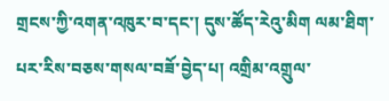གྲངས་ཀྱི་འགན་འཁུར་བ་དང་། དུས་ཚོད་རེའུ་མིག ལམ་ཐིག་པར་རིས་བཅས་གསལ་བཟོ་བྱེད་པ། འགྲིམ་འགྲུལ་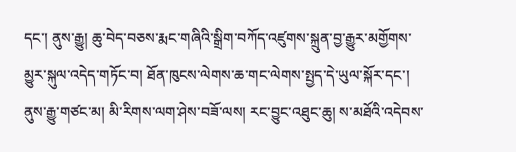དང་། ནུས་རྒྱུ། ཆུ་བེད་བཅས་རྨང་གཞིའི་སྒྲིག་བཀོད་འཛུགས་སྐྲུན་བྱ་རྒྱུར་མགྱོགས་མྱུར་སྐུལ་འདེད་གཏོང་བ། ཐོན་ཁུངས་ལེགས་ཆ་གང་ལེགས་སྤྱད་དེ་ཡུལ་སྐོར་དང་། ནུས་རྒྱུ་གཙང་མ། མི་རིགས་ལག་ཤེས་བཟོ་ལས། རང་བྱུང་འཐུང་ཆུ། ས་མཐོའི་འདེབས་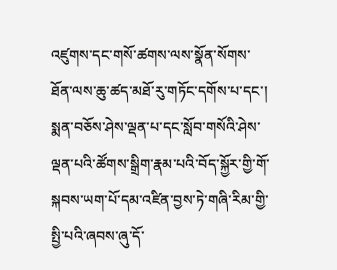འཛུགས་དང་གསོ་ཚགས་ལས་སྣོན་སོགས་ཐོན་ལས་ཆུ་ཚད་མཐོ་རུ་གཏོང་དགོས་པ་དང་། སྨན་བཅོས་ཤེས་ལྡན་པ་དང་སློབ་གསོའི་ཤེས་ལྡན་པའི་ཚོགས་སྒྲིག་རྣམ་པའི་བོད་སྐྱོར་གྱི་གོ་སྐབས་ཡག་པོ་དམ་འཛིན་བྱས་ཏེ་གཞི་རིམ་གྱི་སྤྱི་པའི་ཞབས་ཞུ་དོ་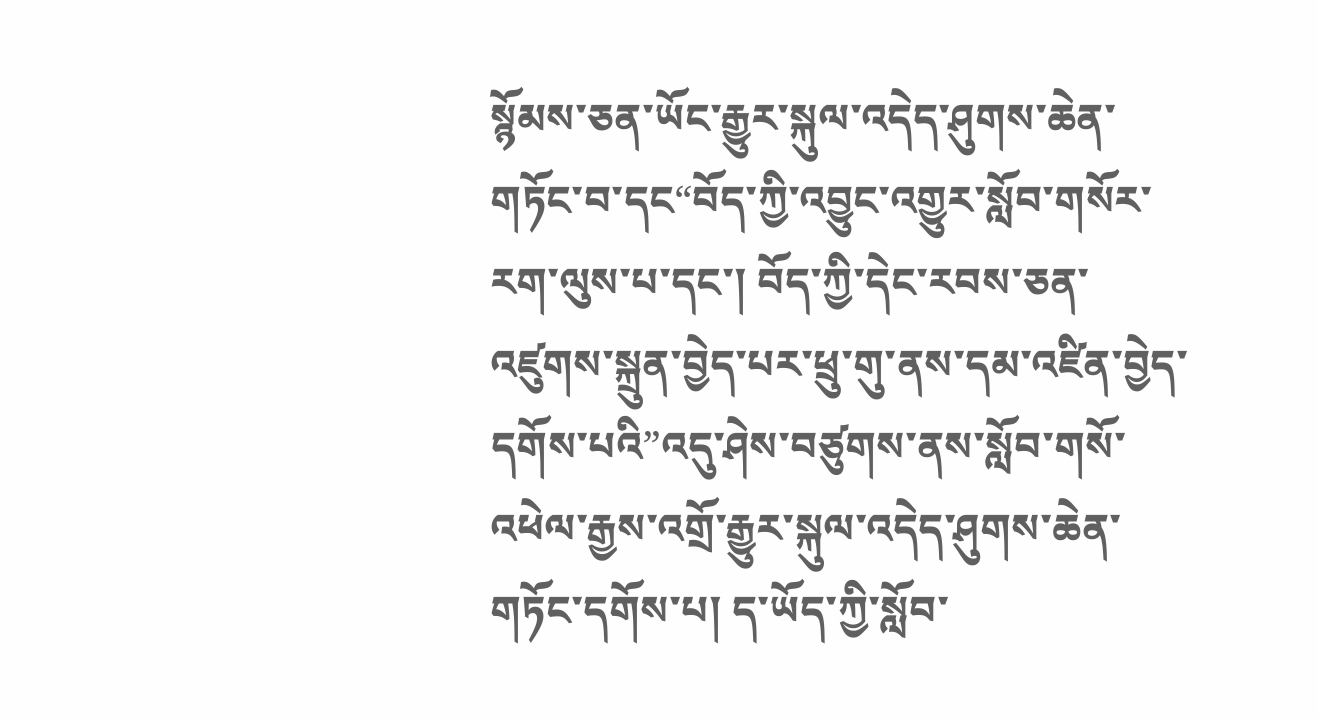སྙོམས་ཅན་ཡོང་རྒྱུར་སྐུལ་འདེད་ཤུགས་ཆེན་གཏོང་བ་དང“བོད་ཀྱི་འབྱུང་འགྱུར་སློབ་གསོར་རག་ལུས་པ་དང་། བོད་ཀྱི་དེང་རབས་ཅན་འཛུགས་སྐྲུན་བྱེད་པར་ཕྲུ་གུ་ནས་དམ་འཛིན་བྱེད་དགོས་པའི”འདུ་ཤེས་བཙུགས་ནས་སློབ་གསོ་འཕེལ་རྒྱས་འགྲོ་རྒྱུར་སྐུལ་འདེད་ཤུགས་ཆེན་གཏོང་དགོས་པ། ད་ཡོད་ཀྱི་སློབ་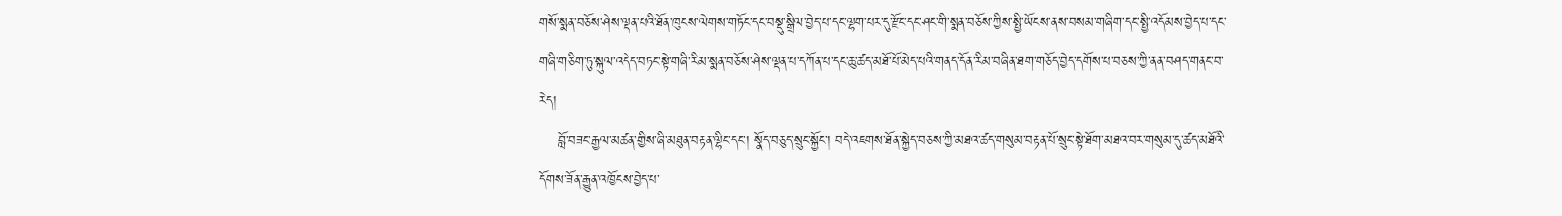གསོ་སྨན་བཅོས་ཤེས་ལྡན་པའི་ཐོན་ཁུངས་ལེགས་གཏོང་དང་བསྡུ་སྒྲིལ་བྱེད་པ་དང་ལྷག་པར་དུ་རྫོང་དང་ཤང་གི་སྨན་བཅོས་ཀྱིས་སྤྱི་ཡོངས་ནས་བསམ་གཞིག་དང་སྤྱི་འདོམས་བྱེད་པ་དང་གཞི་གཅིག་ཏུ་སྐུལ་འདེད་བཏང་སྟེ་གཞི་རིམ་སྨན་བཅོས་ཤེས་ལྡན་པ་དཀོན་པ་དང་ཆུ་ཚད་མཐོ་པོ་མེད་པའི་གནད་དོན་རིམ་བཞིན་ཐག་གཅོད་བྱེད་དགོས་པ་བཅས་ཀྱི་ནན་བཤད་གནང་བ་རེད།
    བློ་བཟང་རྒྱལ་མཚན་གྱིས་ཞི་མཐུན་བརྟན་ལྷིང་དང་། སྣོད་བཅུད་སྲུང་སྐྱོང་། བདེ་འཇགས་ཐོན་སྐྱེད་བཅས་ཀྱི་མཐའ་ཚད་གསུམ་བརྟན་པོ་སྲུང་སྟེ་ཐོག་མཐའ་བར་གསུམ་དུ་ཚད་མཐོའི་དོགས་ཟོན་རྒྱུན་འཁྱོངས་བྱེད་པ་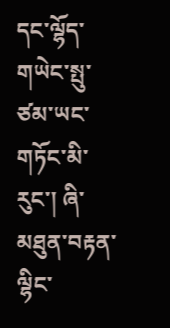དང་ལྷོད་གཡེང་སྤུ་ཙམ་ཡང་གཏོང་མི་རུང་། ཞི་མཐུན་བརྟན་ལྷིང་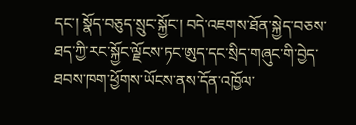དང་། སྣོད་བཅུད་སྲུང་སྐྱོང་། བདེ་འཇགས་ཐོན་སྐྱེད་བཅས་ཐད་ཀྱི་རང་སྐྱོང་ལྗོངས་ཏང་ཨུད་དང་སྲིད་གཞུང་གི་བྱེད་ཐབས་ཁག་ཕྱོགས་ཡོངས་ནས་དོན་འཁྱོལ་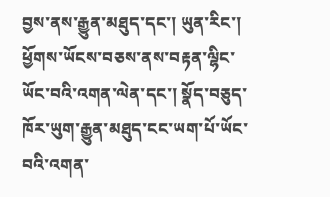བྱས་ནས་རྒྱུན་མཐུད་དང་། ཡུན་རིང་། ཕྱོགས་ཡོངས་བཅས་ནས་བརྟན་ལྷིང་ཡོང་བའི་འགན་ལེན་དང་། སྣོད་བཅུད་ཁོར་ཡུག་རྒྱུན་མཐུད་ངང་ཡག་པོ་ཡོང་བའི་འགན་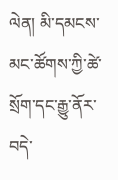ལེན། མི་དམངས་མང་ཚོགས་ཀྱི་ཚེ་སྲོག་དང་རྒྱུ་ནོར་བདེ་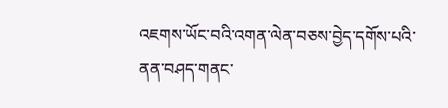འཇགས་ཡོང་བའི་འགན་ལེན་བཅས་བྱེད་དགོས་པའི་ནན་བཤད་གནང་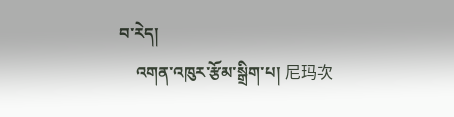བ་རེད།
    འགན་འཁུར་རྩོམ་སྒྲིག་པ། 尼玛次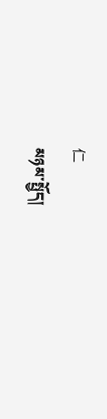仁
མཉམ་སྤྱོད།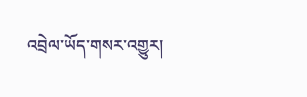འབྲེལ་ཡོད་གསར་འགྱུར།